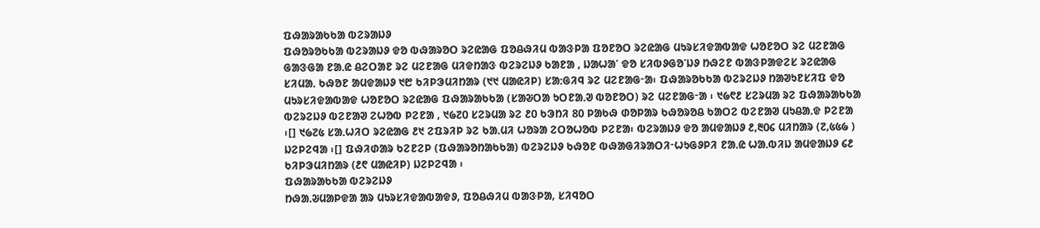ᱯᱷᱟᱨᱟᱠᱠᱟ ᱵᱮᱨᱟᱡᱽ
ᱯᱷᱚᱨᱚᱠᱠᱟ ᱵᱮᱨᱟᱡᱽ ᱫᱚ ᱵᱷᱟᱨᱚᱛ ᱨᱮᱭᱟᱜ ᱯᱚᱪᱷᱤᱢ ᱵᱟᱝᱞᱟ ᱯᱚᱱᱚᱛ ᱨᱮᱭᱟᱜ ᱢᱩᱨᱥᱤᱫᱟᱵᱟᱫ ᱦᱚᱱᱚᱛ ᱨᱮ ᱢᱮᱱᱟᱜ ᱜᱟᱝᱜᱟ ᱱᱟᱹᱭ ᱪᱮᱛᱟᱱ ᱨᱮ ᱢᱮᱱᱟᱜ ᱢᱤᱫᱴᱟᱝ ᱵᱮᱨᱮᱡᱽ ᱠᱟᱱᱟ , ᱡᱟᱦᱟᱸ ᱫᱚ ᱥᱤᱵᱽᱜᱚᱸᱡᱽ ᱴᱷᱮᱱ ᱵᱟᱝᱞᱟᱫᱮᱥ ᱨᱮᱭᱟᱜ ᱥᱤᱢᱟᱹ ᱠᱷᱚᱱ ᱟᱢᱫᱟᱡᱽ ᱑᱘ ᱠᱤᱞᱳᱢᱤᱴᱟᱨ (᱑᱑ ᱢᱟᱭᱤᱞ) ᱥᱟᱺᱜᱤᱧ ᱨᱮ ᱢᱮᱱᱟᱜᱼᱟ᱾ ᱯᱷᱟᱨᱚᱠᱠᱟ ᱵᱮᱨᱮᱡᱽ ᱴᱟᱣᱩᱱᱥᱤᱯ ᱫᱚ ᱢᱩᱨᱥᱤᱫᱟᱵᱟᱫ ᱦᱚᱱᱚᱛ ᱨᱮᱭᱟᱜ ᱯᱷᱟᱨᱟᱠᱠᱟ (ᱥᱟᱶᱛᱟ ᱩᱛᱱᱟᱹᱣ ᱵᱚᱱᱚᱛ) ᱨᱮ ᱢᱮᱱᱟᱜᱼᱟ ᱾ ᱑᱙᱖᱒ ᱥᱮᱨᱢᱟ ᱨᱮ ᱯᱷᱟᱨᱟᱠᱠᱟ ᱵᱮᱨᱮᱡᱽ ᱵᱮᱱᱟᱣ ᱮᱦᱚᱵ ᱞᱮᱱᱟ , ᱑᱙᱗᱐ ᱥᱮᱨᱢᱟ ᱨᱮ ᱒᱐ ᱠᱳᱴᱤ 80 ᱞᱟᱠᱷ ᱰᱚᱞᱟᱨ ᱠᱷᱚᱨᱚᱪ ᱠᱟᱛᱮ ᱵᱮᱱᱟᱣ ᱢᱩᱪᱟᱹᱫ ᱞᱮᱱᱟ ᱾[] ᱑᱙᱗᱕ ᱥᱟᱹᱦᱤᱛ ᱨᱮᱭᱟᱜ ᱒᱑ ᱮᱯᱨᱤᱞ ᱨᱮ ᱠᱟᱹᱢᱤ ᱦᱚᱨᱟ ᱮᱛᱚᱦᱚᱵ ᱞᱮᱱᱟ᱾ ᱵᱮᱨᱟᱡᱽ ᱫᱚ ᱟᱢᱫᱟᱡᱽ ᱒,᱓᱐᱔ ᱢᱤᱴᱟᱨ (᱗,᱕᱕᱙ ) ᱡᱮᱞᱮᱧᱟ ᱾[] ᱯᱷᱤᱰᱟᱨ ᱠᱮᱱᱮᱞ (ᱯᱷᱟᱨᱚᱴᱟᱠᱠᱟ) ᱵᱮᱨᱮᱡᱽ ᱠᱷᱚᱱ ᱵᱷᱟᱜᱤᱨᱟᱛᱤᱼᱦᱩᱜᱽᱞᱤ ᱱᱟᱹᱭ ᱦᱟᱹᱵᱤᱡ ᱟᱢᱫᱟᱡᱽ ᱔᱒ ᱠᱤᱞᱳᱢᱤᱴᱟᱨ (᱒᱖ ᱢᱟᱭᱤᱞ) ᱡᱮᱞᱮᱧᱟ ᱾
ᱯᱷᱟᱨᱟᱠᱠᱟ ᱵᱮᱨᱮᱡᱽ
ᱴᱷᱟᱹᱶᱢᱟᱞᱫᱟ ᱟᱨ ᱢᱩᱨᱥᱤᱫᱟᱵᱟᱫᱽ, ᱯᱚᱪᱷᱤᱢ ᱵᱟᱝᱞᱟ, ᱥᱤᱧᱚᱛ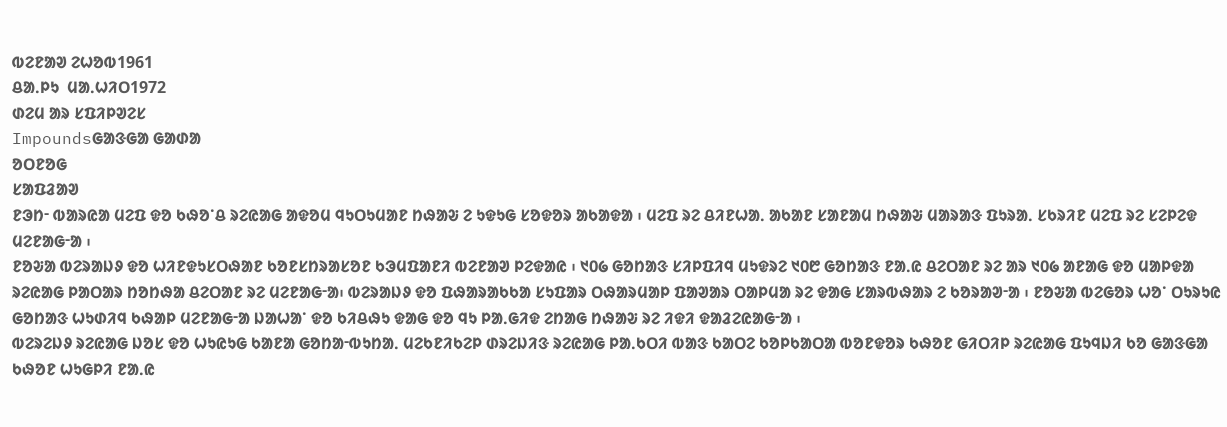ᱵᱮᱱᱟᱣ ᱮᱦᱚᱵ1961
ᱪᱟᱹᱞᱩ  ᱢᱟᱹᱦᱤᱛ1972
ᱰᱮᱢ ᱟᱨ ᱥᱯᱤᱞᱣᱮᱥ
Impoundsᱜᱟᱝᱜᱟ ᱜᱟᱰᱟ
ᱚᱛᱱᱚᱜ
ᱥᱟᱯᱲᱟᱣ
ᱱᱳᱴᱼ ᱵᱟᱨᱭᱟ ᱢᱮᱯ ᱫᱚ ᱠᱷᱚᱸᱪ ᱨᱮᱭᱟᱜ ᱟᱫᱚᱢ ᱧᱩᱛᱩᱢᱟᱱ ᱴᱷᱟᱶ ᱮ ᱩᱫᱩᱜ ᱥᱚᱫᱚᱨ ᱟᱠᱟᱫᱟ ᱾ ᱢᱮᱯ ᱨᱮ ᱪᱤᱱᱦᱟᱹ ᱟᱠᱟᱱ ᱥᱟᱱᱟᱢ ᱴᱷᱟᱶ ᱢᱟᱨᱟᱝ ᱯᱩᱨᱟᱹ ᱥᱠᱨᱤᱱ ᱢᱮᱯ ᱨᱮ ᱥᱮᱞᱮᱫ ᱢᱮᱱᱟᱜᱼᱟ ᱾
ᱱᱚᱶᱟ ᱵᱮᱨᱟᱡᱽ ᱫᱚ ᱦᱤᱱᱫᱩᱥᱛᱷᱟᱱ ᱠᱚᱱᱥᱴᱨᱟᱥᱚᱱ ᱠᱳᱢᱯᱟᱱᱤ ᱵᱮᱱᱟᱣ ᱞᱮᱫᱟᱭ ᱾ ᱑᱐᱙ ᱜᱚᱴᱟᱝ ᱥᱤᱞᱯᱤᱧ ᱢᱩᱫᱨᱮ ᱑᱐᱘ ᱜᱚᱴᱟᱝ ᱱᱟᱹᱭ ᱪᱮᱛᱟᱱ ᱨᱮ ᱟᱨ ᱑᱐᱙ ᱟᱱᱟᱜ ᱫᱚ ᱢᱟᱞᱫᱟ ᱨᱮᱭᱟᱜ ᱞᱟᱛᱟᱨ ᱴᱚᱴᱷᱟ ᱪᱮᱛᱟᱱ ᱨᱮ ᱢᱮᱱᱟᱜᱼᱟ᱾ ᱵᱮᱨᱟᱡᱽ ᱫᱚ ᱯᱷᱟᱨᱟᱠᱠᱟ ᱥᱩᱯᱟᱨ ᱛᱷᱟᱨᱢᱟᱞ ᱯᱟᱣᱟᱨ ᱛᱟᱞᱢᱟ ᱨᱮ ᱫᱟᱜ ᱥᱟᱨᱵᱷᱟᱨ ᱮ ᱠᱚᱨᱟᱣᱼᱟ ᱾ ᱱᱚᱶᱟ ᱵᱮᱜᱚᱨ ᱦᱚᱸ ᱛᱩᱨᱩᱭ ᱜᱚᱴᱟᱝ ᱦᱩᱰᱤᱧ ᱠᱷᱟᱞ ᱢᱮᱱᱟᱜᱼᱟ ᱡᱟᱦᱟᱸ ᱫᱚ ᱠᱤᱪᱷᱩ ᱫᱟᱜ ᱫᱚ ᱧᱩ ᱞᱟᱹᱜᱤᱫ ᱮᱴᱟᱜ ᱴᱷᱟᱶ ᱨᱮ ᱤᱫᱤ ᱫᱟᱲᱮᱭᱟᱜᱼᱟ ᱾
ᱵᱮᱨᱮᱡᱽ ᱨᱮᱭᱟᱜ ᱡᱚᱥ ᱫᱚ ᱦᱩᱭᱩᱜ ᱠᱟᱱᱟ ᱜᱚᱴᱟᱼᱵᱩᱴᱟᱹ ᱢᱮᱠᱱᱤᱠᱮᱞ ᱰᱨᱮᱡᱤᱝ ᱨᱮᱭᱟᱜ ᱞᱟᱹᱠᱛᱤ ᱵᱟᱝ ᱠᱟᱛᱮ ᱠᱚᱞᱠᱟᱛᱟ ᱵᱚᱱᱫᱚᱨ ᱠᱷᱚᱱ ᱜᱤᱛᱤᱞ ᱨᱮᱭᱟᱜ ᱯᱩᱧᱡᱤ ᱠᱚ ᱜᱟᱝᱜᱟ ᱠᱷᱚᱱ ᱦᱩᱜᱞᱤ ᱱᱟᱹᱭ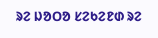ᱨᱮ ᱡᱚᱛᱚ ᱥᱮᱠᱮᱱᱰ ᱨᱮ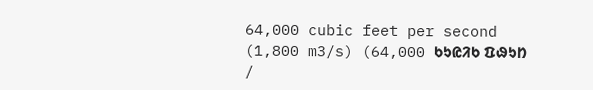64,000 cubic feet per second (1,800 m3/s) (64,000 ᱠᱩᱭᱤᱠ ᱯᱷᱩᱴ /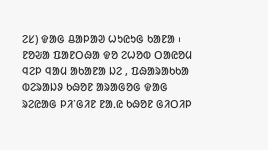ᱮᱥ) ᱫᱟᱜ ᱪᱟᱞᱟᱣ ᱦᱩᱭᱩᱜ ᱠᱟᱱᱟ ᱾ ᱱᱚᱶᱟ ᱯᱟᱱᱛᱷᱟ ᱫᱚ ᱮᱦᱚᱵ ᱛᱟᱭᱚᱢ ᱧᱮᱞ ᱧᱟᱢ ᱟᱠᱟᱱᱟ ᱡᱮ , ᱯᱷᱟᱨᱟᱠᱠᱟ ᱵᱮᱨᱟᱡᱽ ᱠᱷᱚᱱ ᱟᱨᱟᱜᱚᱜ ᱫᱟᱜ ᱨᱮᱭᱟᱜ ᱞᱤᱸᱜᱤᱱ ᱱᱟᱹᱭ ᱠᱷᱚᱱ ᱜᱤᱛᱤᱞ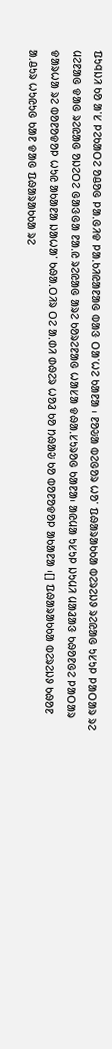ᱯᱩᱧᱡᱤ ᱠᱚ ᱟᱸᱥ ᱞᱮᱠᱟᱛᱮ ᱚᱪᱚᱜ ᱞᱟᱹᱜᱤᱫ ᱞᱟᱹᱠᱤᱭᱟᱱᱟᱜ ᱵᱟᱝ ᱛᱟᱸᱦᱮ ᱠᱟᱱᱟ ᱾ ᱱᱚᱶᱟ ᱵᱮᱜᱚᱨ ᱦᱚᱸ ᱯᱷᱟᱨᱟᱠᱠᱟ ᱵᱮᱨᱮᱡᱽ ᱨᱮᱭᱟᱜ ᱩᱥᱩᱞ ᱞᱟᱛᱟᱨ ᱨᱮ ᱢᱮᱱᱟᱜ ᱫᱟᱜ ᱨᱮᱭᱟᱜ ᱚᱡᱮᱛᱮ ᱜᱟᱝᱜᱟ ᱱᱟᱹᱭ ᱨᱮᱭᱟᱜ ᱟᱨᱮ ᱠᱚᱨᱮᱱᱟᱜ ᱦᱟᱥᱟ ᱫᱷᱟᱹᱥᱩᱨᱚᱜ ᱠᱟᱱᱟ᱾ ᱟᱭᱢᱟ ᱩᱥᱩᱞ ᱡᱩᱢᱤ ᱢᱟᱲᱟᱝ ᱠᱷᱚᱱᱜᱮ ᱞᱟᱛᱟᱨ ᱫᱟᱨᱦᱟ ᱨᱮ ᱵᱚᱱᱚᱫᱚᱞ ᱦᱩᱭ ᱟᱠᱟᱱᱟ ᱡᱟᱦᱟᱸ ᱠᱷᱟᱹᱛᱤᱨ ᱛᱮ ᱟᱹᱰᱤ ᱰᱷᱮᱨ ᱦᱚᱲ ᱠᱚ ᱴᱷᱟᱶ ᱠᱚ ᱵᱚᱱᱚᱫᱚᱞ ᱟᱠᱟᱱᱟ ᱾[] ᱯᱷᱟᱨᱟᱠᱠᱟ ᱵᱮᱨᱮᱡᱽ ᱠᱷᱚᱱ ᱟᱹᱪᱩᱨ ᱦᱩᱭᱩᱜ ᱠᱟᱱ ᱫᱟᱜ ᱯᱷᱟᱨᱟᱠᱠᱟ ᱨᱮ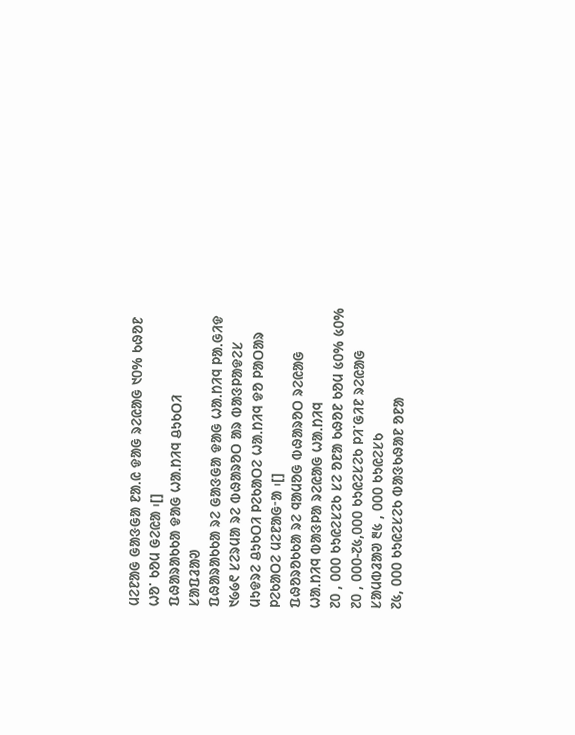ᱢᱮᱱᱟᱜ ᱜᱟᱝᱜᱟ ᱱᱟᱹᱭ ᱫᱟᱜ ᱨᱮᱭᱟᱜ ᱑᱐% ᱠᱷᱚᱱ ᱦᱚᱸ ᱠᱚᱢ ᱜᱮᱭᱟ ᱾[]
ᱯᱷᱟᱨᱟᱠᱠᱟ ᱫᱟᱜ ᱦᱟᱹᱴᱤᱧ ᱪᱩᱠᱛᱤ
ᱥᱟᱯᱲᱟᱣ
ᱯᱷᱟᱨᱟᱠᱠᱟ ᱨᱮ ᱜᱟᱝᱜᱟ ᱫᱟᱜ ᱦᱟᱹᱴᱤᱧ ᱞᱟᱹᱜᱤᱫ ᱑᱙᱙᱖ ᱥᱮᱨᱢᱟ ᱨᱮ ᱵᱷᱟᱨᱚᱛ ᱟᱨ ᱵᱟᱝᱞᱟᱫᱮᱥ ᱢᱩᱫᱨᱮ ᱪᱩᱠᱛᱤ ᱞᱮᱠᱟᱛᱮ ᱦᱟᱹᱴᱤᱧ ᱫᱚ ᱞᱟᱛᱟᱨ ᱞᱮᱠᱟᱛᱮ ᱢᱮᱱᱟᱜᱼᱟ ᱾[]
ᱯᱷᱚᱨᱚᱠᱠᱟ ᱨᱮ ᱧᱟᱢᱚᱜ ᱵᱷᱟᱨᱚᱛ ᱨᱮᱭᱟᱜ ᱦᱟᱹᱴᱤᱧ ᱵᱟᱝᱞᱟ ᱨᱮᱭᱟᱜ ᱦᱟᱹᱴᱤᱧ
᱗᱐ , ᱐᱐᱐ ᱠᱩᱭᱮᱥᱮᱠ ᱥᱮ ᱚᱱᱟ ᱠᱷᱚᱱ ᱠᱚᱢ ᱕᱐% ᱕᱐%
᱗᱐ , ᱐᱐᱐-᱗᱕,᱐᱐᱐ ᱠᱩᱭᱮᱥᱮᱠ ᱞᱤᱸᱜᱤᱱ ᱨᱮᱭᱟᱜ ᱥᱟᱢᱵᱲᱟᱣ ᱓᱕ , ᱐᱐᱐ ᱠᱩᱭᱮᱥᱠ
᱗᱕, ᱐᱐᱐ ᱠᱩᱭᱮᱥᱮᱠ ᱵᱟᱝᱠᱷᱟᱱ ᱚᱱᱟ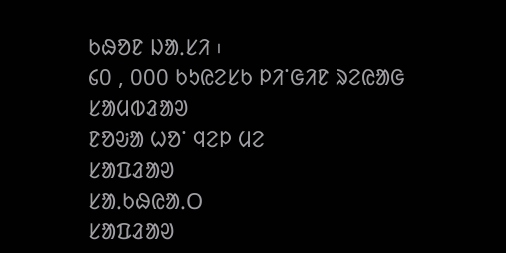ᱠᱷᱚᱱ ᱡᱟᱹᱥᱤ ᱾
᱔᱐ , ᱐᱐᱐ ᱠᱩᱭᱮᱥᱠ ᱞᱤᱸᱜᱤᱱ ᱨᱮᱭᱟᱜ ᱥᱟᱢᱵᱲᱟᱣ
ᱱᱚᱶᱟ ᱦᱚᱸ ᱧᱮᱞ ᱢᱮ
ᱥᱟᱯᱲᱟᱣ
ᱥᱟᱹᱠᱷᱭᱟᱹᱛ
ᱥᱟᱯᱲᱟᱣ